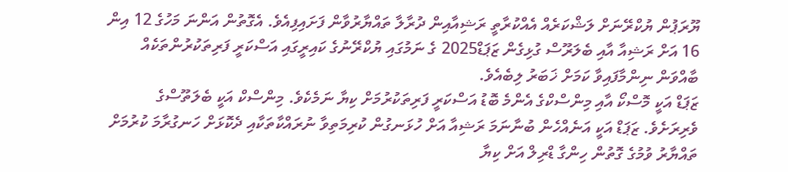ޔޫރަޕުން ޔުކްރޭނަށް ލަޝްކަރެއް އެއްކުރާތީ ރަޝިއާއިން ދުރާލާ ތައްޔާރުވާން ފަށައިފިއެވެ. އެގޮތުން އަންނަ މަހުގެ 12 އިން 16 އަށް ރަޝިއާ އާއި ބެލަރޫސް ގުޅިގެން ޒަޕަޑް2025 ގެ ނަމުގައި ޔުކްރޭނުގެ ކައިރީގައި އަސްކަރީ ފަރިތަކުރުންތަކެއް ބާއްވަން ނިންމާފައިވާ ކަމަށް ޚަބަރު ލިބެއެވެ.
ޒަޕަޑް އަކީ މޮސްކޯ އާއި މިންސްކްގެ އެންމެ ބޮޑު އަސްކަރީ ފަރިތަކުރުމަށް ކިޔާ ނަމެކެވެ. މިންސްކް އަކީ ބެލަތޫސްގެ ވެރިރަށެވެ. ޒަޕަޑް އަކީ އަނެއްހެން ބުނާނަމަ ރަޝިއާ އަށް ހުޅަނގުން ކުރިމަތިވާ ނުރައްކާތަކާއި ދެކޮޅަށް ހަނގުރާމަ ކުރުމަށް ތައްޔާރު ވުމުގެ ގޮތުން ހިންގާ ޑްރިލް އަށް ކިޔާ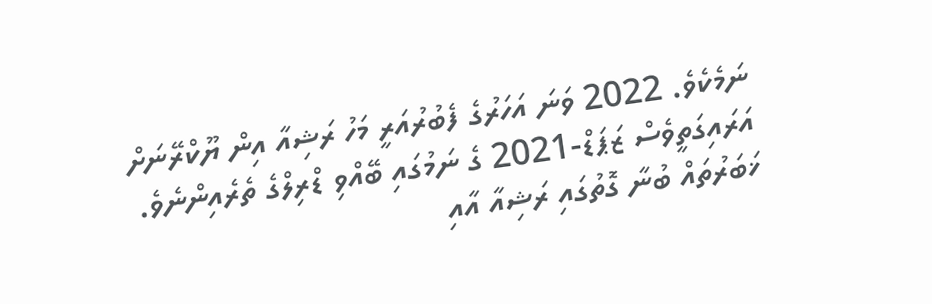ނަމެކެވެ. 2022 ވަނަ އަހަރުގެ ފެބުރުއަރީ މަހު ރަޝިއާ އިން ޔޫކްރޭނަށް އަރައިގަތީވެސް ޒަޕަޑް-2021 ގެ ނަމުގައި ބޭއްވި ޑްރިލްގެ ތެރެއިންނެވެ.
ޚަބަރުތައް ބުނާ ގޮތުގައި ރަޝިއާ އާއި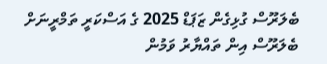ބެލަރޫސް ގުޅިގެން ޒަޕަޑް 2025 ގެ އަސްކަރީ ތަމްރީނަށް ބެލަރޫސް އިން ތައްޔާރު ވަމުން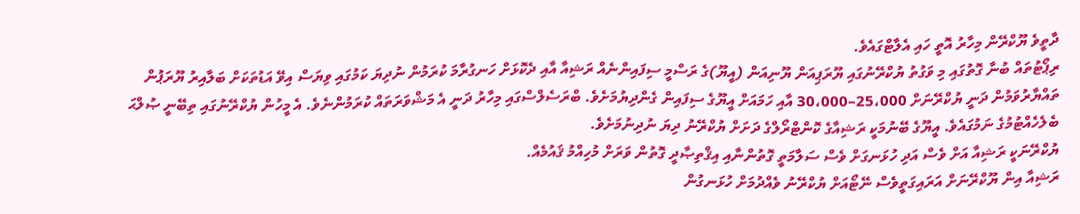ދާތީވެ ޔޫކްރޭން މިހާރު އޮތީ ހައި އެލާޓްގައެވެ.
ރިޕޯޓުތައް ބުނާ ގޮތުގައި މި ވަގުތު ޔުކްރޭނުގައި ޔޫރަޕިއަން ޔޫނިއަން (އީޔޫ)ގެ ރަސްމީ ސިފައިންނެއް ރަޝިއާ އާއި ދެކޮޅަށް ހަނގުރާމަ ކުރަމުން ނުދިޔަ ކަމުގައި ވިޔަސް އިވޭ އަޑުތަކަށް ބަލާއިރު ޔޫރަޕުން ތައްޔާރުވަމުން ދަނީ ޔުކްރޭނަށް 25،000–30،000 އާއި ހަމައަށް އީޔޫގެ ސިފައިން ގެންދިޔުމަށެވެ. ބްރަސެލްސްގައި މިހާރު ދަނީ އެ މަޝްވަރަތައް ކުރަމުންނެވެ. އެ މީހުން ޔުކްރޭނުގައި ތިބޭނީ ޞުލްޙަ ބެލެހެއްޓުމުގެ ނަމުގައެވެ. އީޔޫގެ ބޭނުމަކީ ރަޝިއާގެ ކޮންޓްރޯލްގެ ދަށަށް ޔުކްރޭނު ދިޔަ ނުދިނުމަށެވެ.
ޔުކްރޭނަކީ ރަޝިއާ އަށް ވެސް އަދި ހުޅަނގަށް ވެސް ސަލާމަތީ ގޮތުންނާއި އިޤްތިޞާދީ ގޮތުން ވަރަށް މުހިއްމު ޤައުމެއް.
ރަޝިއާ އިން ޔޫކްރޭނަށް އަރައިގަތީވެސް ނޭޓޯއަށް ޔުކްރޭނު ވެއްދުމަށް ހުޅަނގުން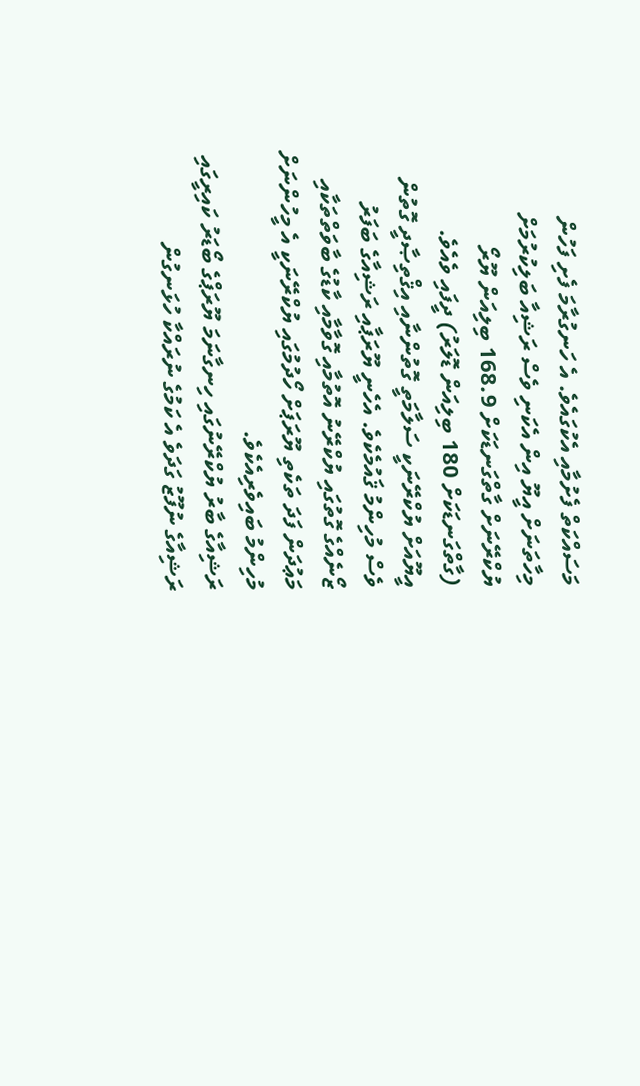މަސައްކަތް ފެށުމާއި އެކުގައެވެ. އެ ހަނގުރާމަ ފެށި ފަހުން މިހާތަނަށް އީޔޫ އިން އެކަނި ވެސް ރަޝިއާ ބަލިކުރުމަށް ޔުކްރޭނަށް ގާތްގަނޑަކަށް 168.9 ބިލިއަން ޔޫރޯ (ގާތްގަނޑަކަށް 180 ބިލިއަން ޑޮލަރު) ދީފައި ވެއެވެ.
އީޔޫއަށް ޔުކްރޭނަކީ ސަލާމަތީ ގޮތުންނާއި އިޤްތިޞާދީ ގޮތުން ވެސް މުހިންމު ޤައުމެކެވެ. އެހެނީ ޔޫރަޕާއި ރަޝިއާގެ ބަފަރު ޒޯނެއްގެ ގޮތުގައި ޔުކްރޭނު އޮތުމާއި ގޮވާމާއި ކާޑުގެ ބާވަތްތަކާއި މަޢުދަން ފަދަ ތަކެތި ޔޫރަޕަށް ހޯދުމުގައި ޔުކްރޭނަކީ އެ މީހުންނަށް މުހިންމު ބައިވެރިއެކެވެ.
ރަޝިއާގެ ބާރު ޔުކްރޭނުގައި ހިނގާނަމަ ޔޫރަޕްގެ ބޯޑަރު ކައިރީގައި ރަޝިއާގެ ނުފޫޒު ގަދަވެ އެ ކަމުގެ ނުރައްކާ ހުޅަނގުން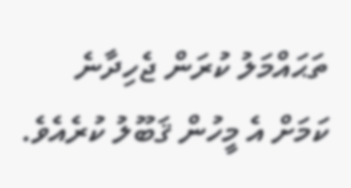ތަޙައްމަލު ކުރަން ޖެހިދާނެ ކަމަށް އެ މީހުން ޤަބޫލު ކުރެއެވެ.